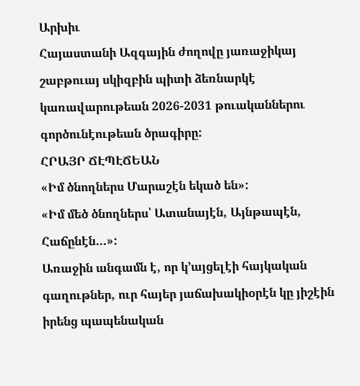Արխիւ
Հայաստանի Ազգային ժողովը յառաջիկայ շաբթուայ սկիզբին պիտի ձեռնարկէ կառավարութեան 2026-2031 թուականներու գործունէութեան ծրագիրը:
ՀՐԱՅՐ ՃԷՊԷՃԵԱՆ
«Իմ ծնողներս Մարաշէն եկած են»:
«Իմ մեծ ծնողներս՝ Ատանայէն, Այնթապէն, Հաճընէն…»:
Առաջին անգամն է, որ կ՚այցելէի հայկական գաղութներ, ուր հայեր յաճախակիօրէն կը յիշէին իրենց պապենական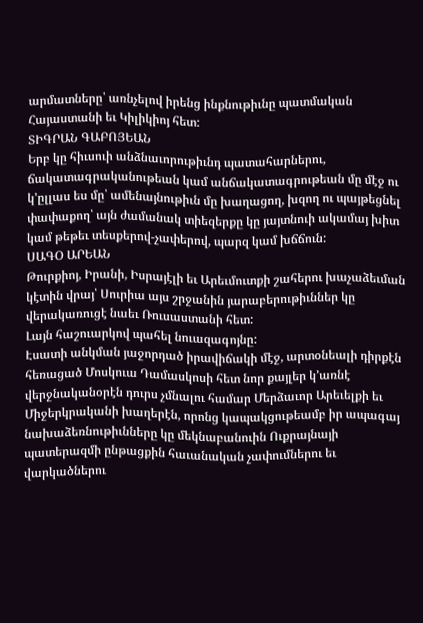արմատները՝ առնչելով իրենց ինքնութիւնը պատմական Հայաստանի եւ Կիլիկիոյ հետ:
ՏԻԳՐԱՆ ԳԱԲՈՅԵԱՆ
Երբ կը հիւսուի անձնաւորութիւնդ պատահարներու, ճակատագրականութեան կամ անճակատագրութեան մը մէջ ու կ՚ըլլաս ես մը՝ ամենայնութիւն մը խաղացող, խզող ու պայթեցնել փափաքող՝ այն ժամանակ տիեզերքը կը յայտնուի ակամայ խիտ կամ թեթեւ տեսքերով-չափերով, պարզ կամ խճճուն:
ՍԱԳՕ ԱՐԵԱՆ
Թուրքիոյ, Իրանի, Իսրայէլի եւ Արեւմուտքի շահերու խաչաձեւման կէտին վրայ՝ Սուրիա այս շրջանին յարաբերութիւններ կը վերակառուցէ նաեւ Ռուսաստանի հետ:
Լայն հաշուարկով պահել նուազագոյնը:
Էսատի անկման յաջորդած իրավիճակի մէջ, արտօնեալի դիրքէն հեռացած Մոսկուա Դամասկոսի հետ նոր քայլեր կ՚առնէ վերջնականօրէն դուրս չմնալու համար Մերձաւոր Արեւելքի եւ Միջերկրականի խաղերէն, որոնց կապակցութեամբ իր ապագայ նախաձեռնութիւնները կը մեկնաբանուին Ուքրայնայի պատերազմի ընթացքին հաւանական չափումներու եւ վարկածներու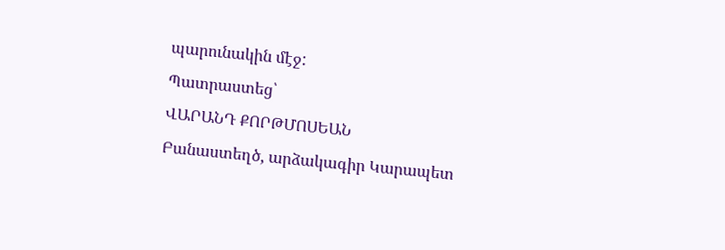պարունակին մէջ:
Պատրաստեց՝
ՎԱՐԱՆԴ ՔՈՐԹՄՈՍԵԱՆ
Բանաստեղծ, արձակագիր Կարապետ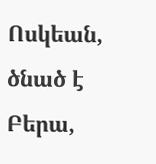Ոսկեան, ծնած է Բերա,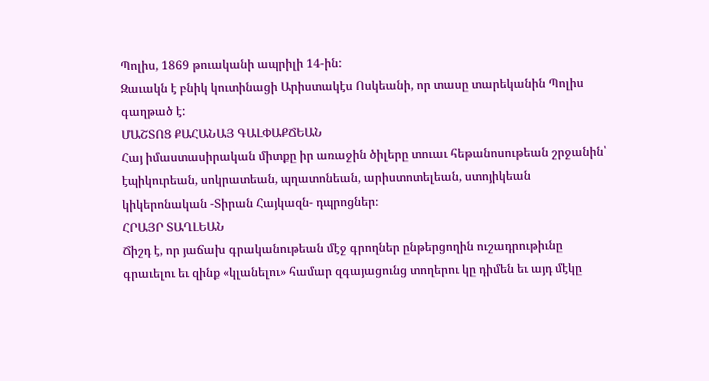Պոլիս, 1869 թուականի ապրիլի 14-ին:
Զաւակն է բնիկ կուտինացի Արիստակէս Ոսկեանի, որ տասը տարեկանին Պոլիս գաղթած է:
ՄԱՇՏՈՑ ՔԱՀԱՆԱՅ ԳԱԼՓԱՔՃԵԱՆ
Հայ իմաստասիրական միտքը իր առաջին ծիլերը տուաւ հեթանոսութեան շրջանին՝ էպիկուրեան, սոկրատեան, պղատոնեան, արիստոտելեան, ստոյիկեան կիկերոնական -Տիրան Հայկազն- դպրոցներ։
ՀՐԱՅՐ ՏԱՂԼԵԱՆ
Ճիշդ է, որ յաճախ գրականութեան մէջ գրողներ ընթերցողին ուշադրութիւնը գրաւելու եւ զինք «կլանելու» համար զգայացունց տողերու կը դիմեն եւ այդ մէկը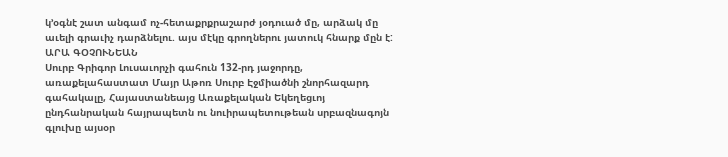կ՚օգնէ շատ անգամ ոչ-հետաքրքրաշարժ յօդուած մը, արձակ մը աւելի գրաւիչ դարձնելու. այս մէկը գրողներու յատուկ հնարք մըն է:
ԱՐԱ ԳՕՉՈՒՆԵԱՆ
Սուրբ Գրիգոր Լուսաւորչի գահուն 132-րդ յաջորդը, առաքելահաստատ Մայր Աթոռ Սուրբ Էջմիածնի շնորհազարդ գահակալը, Հայաստանեայց Առաքելական Եկեղեցւոյ ընդհանրական հայրապետն ու նուիրապետութեան սրբազնագոյն գլուխը այսօր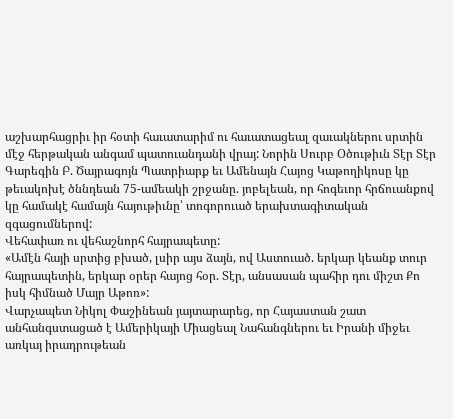աշխարհացրիւ իր հօտի հաւատարիմ ու հաւատացեալ զաւակներու սրտին մէջ հերթական անգամ պատուանդանի վրայ: Նորին Սուրբ Օծութիւն Տէր Տէր Գարեգին Բ. Ծայրագոյն Պատրիարք եւ Ամենայն Հայոց Կաթողիկոսը կը թեւակոխէ ծննդեան 75-ամեակի շրջանը. յոբելեան, որ հոգեւոր հրճուանքով կը համակէ համայն հայութիւնը՝ տոգորուած երախտագիտական զգացումներով:
Վեհափառ ու վեհաշնորհ հայրապետը:
«Ամէն հայի սրտից բխած, լսիր այս ձայն, ով Աստուած. երկար կեանք տուր հայրապետին, երկար օրեր հայոց հօր. Տէր, անսասան պահիր դու միշտ Քո իսկ հիմնած Մայր Աթոռ»:
Վարչապետ Նիկոլ Փաշինեան յայտարարեց, որ Հայաստան շատ անհանգստացած է Ամերիկայի Միացեալ Նահանգներու եւ Իրանի միջեւ առկայ իրադրութեան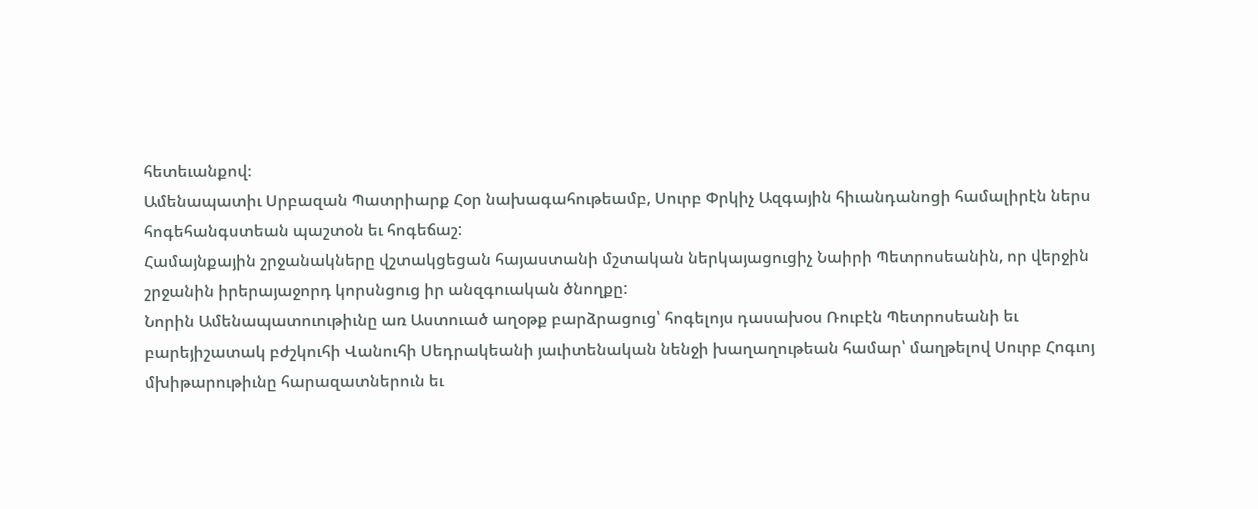հետեւանքով։
Ամենապատիւ Սրբազան Պատրիարք Հօր նախագահութեամբ, Սուրբ Փրկիչ Ազգային հիւանդանոցի համալիրէն ներս հոգեհանգստեան պաշտօն եւ հոգեճաշ:
Համայնքային շրջանակները վշտակցեցան հայաստանի մշտական ներկայացուցիչ Նաիրի Պետրոսեանին, որ վերջին շրջանին իրերայաջորդ կորսնցուց իր անզգուական ծնողքը:
Նորին Ամենապատուութիւնը առ Աստուած աղօթք բարձրացուց՝ հոգելոյս դասախօս Ռուբէն Պետրոսեանի եւ բարեյիշատակ բժշկուհի Վանուհի Սեդրակեանի յաւիտենական նենջի խաղաղութեան համար՝ մաղթելով Սուրբ Հոգւոյ մխիթարութիւնը հարազատներուն եւ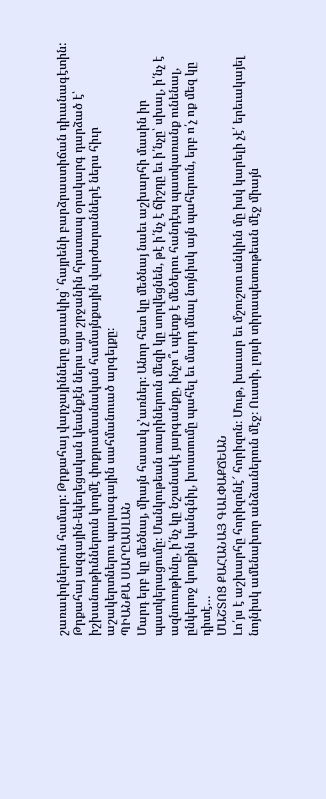շառաւիղներուն համար: Թրքահայ վարչայինները ցաւակից՝ հայրենի բարձրաստիճան դիւանագէտին:
Թրքահայ ազգային-եկեղեցական կեանքէն ներս այս շրջանին հրատապ օրակարգ դարձած է՝ իշխանութիւններուն կողմէ փոքրամասնական համայնքային վարժարաններէ ներս հիւր աշակերտներու պարագային սահմանուած արգելքը։
ՊԻԱՆՔԱ ՍԱՐԸԱՍԼԱՆ
Մարդ երբ կը մեծնայ, միայն հասակ չ՚առներ։ Անոր հետ կը մեծնայ նաեւ աշխարհի մասին իր պատկերացումը։ Մանկութեան տարիներուն մեզի կը սորվեցնեն, թէ ի՛նչ է ճիշդը եւ ի՛նչը՝ սխալ, ի՛նչ է ազնուութիւնը, ի՛նչ կը նշանակէ յարգանքը, ինչո՞ւ պէտք է մեծերու հանդէպ պատկառանք ունենալ, ընկերոջ կողքին կանգնիլ, խոստումը պահել եւ մարդ մնալ նոյնիսկ այն պահերուն, երբ ո՛չ ոք մեզ կը դիտէ…
ՄԱՇՏՈՑ ՔԱՀԱՆԱՅ ԳԱԼՓԱՔՃԵԱՆ
Լո՛յս է աշխարհը հորիզոնէ՜ հորիզոն։ Մութ, խաւար եւ մշուշոտ անկիւն մը իսկ կարելի չէ՛ երեւակայել նոյնիսկ ամենախոր անձաւներուն մէջ։ Ուստի, լոյսի տիրապետութեան մէջ միայն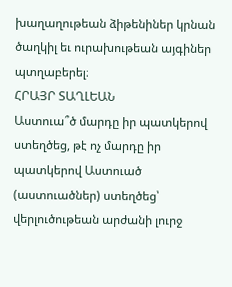խաղաղութեան ձիթենիներ կրնան ծաղկիլ եւ ուրախութեան այգիներ պտղաբերել։
ՀՐԱՅՐ ՏԱՂԼԵԱՆ
Աստուա՞ծ մարդը իր պատկերով ստեղծեց, թէ ոչ մարդը իր պատկերով Աստուած (աստուածներ) ստեղծեց՝ վերլուծութեան արժանի լուրջ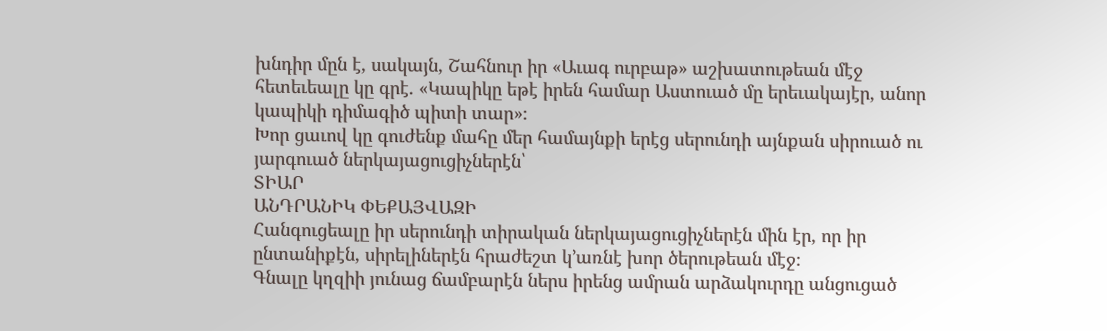խնդիր մըն է, սակայն, Շահնուր իր «Աւագ ուրբաթ» աշխատութեան մէջ հետեւեալը կը գրէ. «Կապիկը եթէ իրեն համար Աստուած մը երեւակայէր, անոր կապիկի դիմագիծ պիտի տար»։
Խոր ցաւով կը գուժենք մահը մեր համայնքի երէց սերունդի այնքան սիրուած ու յարգուած ներկայացուցիչներէն՝
ՏԻԱՐ
ԱՆԴՐԱՆԻԿ ՓԵՔԱՅՎԱԶԻ
Հանգուցեալը իր սերունդի տիրական ներկայացուցիչներէն մին էր, որ իր ընտանիքէն, սիրելիներէն հրաժեշտ կ՚առնէ խոր ծերութեան մէջ։
Գնալը կղզիի յունաց ճամբարէն ներս իրենց ամրան արձակուրդը անցուցած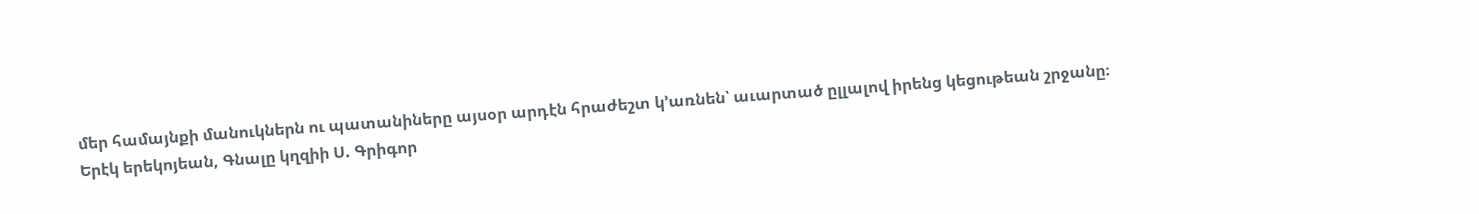մեր համայնքի մանուկներն ու պատանիները այսօր արդէն հրաժեշտ կ՚առնեն՝ աւարտած ըլլալով իրենց կեցութեան շրջանը։
Երէկ երեկոյեան, Գնալը կղզիի Ս. Գրիգոր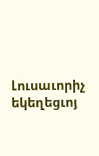Լուսաւորիչ եկեղեցւոյ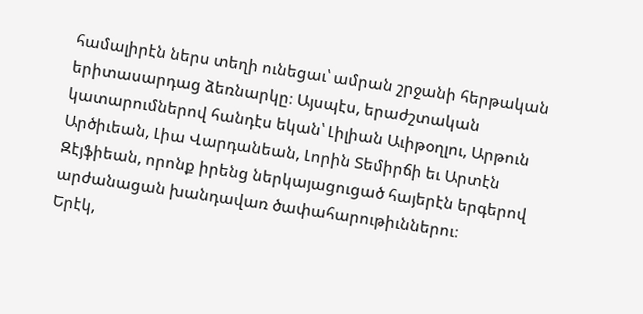համալիրէն ներս տեղի ունեցաւ՝ ամրան շրջանի հերթական երիտասարդաց ձեռնարկը։ Այսպէս, երաժշտական կատարումներով հանդէս եկան՝ Լիլիան Աւիթօղլու, Արթուն Արծիւեան, Լիա Վարդանեան, Լորին Տեմիրճի եւ Արտէն Զէյֆիեան, որոնք իրենց ներկայացուցած հայերէն երգերով արժանացան խանդավառ ծափահարութիւններու։
Երէկ,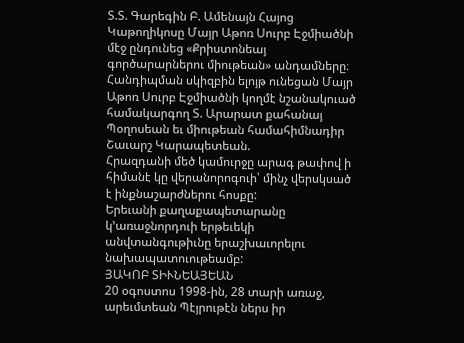Տ.Տ. Գարեգին Բ. Ամենայն Հայոց Կաթողիկոսը Մայր Աթոռ Սուրբ Էջմիածնի մէջ ընդունեց «Քրիստոնեայ գործարարներու միութեան» անդամները։ Հանդիպման սկիզբին ելոյթ ունեցան Մայր Աթոռ Սուրբ Էջմիածնի կողմէ նշանակուած համակարգող Տ. Արարատ քահանայ Պօղոսեան եւ միութեան համահիմնադիր Շաւարշ Կարապետեան.
Հրազդանի մեծ կամուրջը արագ թափով ի հիմանէ կը վերանորոգուի՝ մինչ վերսկսած է ինքնաշարժներու հոսքը:
Երեւանի քաղաքապետարանը կ՚առաջնորդուի երթեւեկի անվտանգութիւնը երաշխաւորելու նախապատուութեամբ:
ՅԱԿՈԲ ՏԻՒՆԵԱՅԵԱՆ
20 օգոստոս 1998-ին, 28 տարի առաջ, արեւմտեան Պէյրութէն ներս իր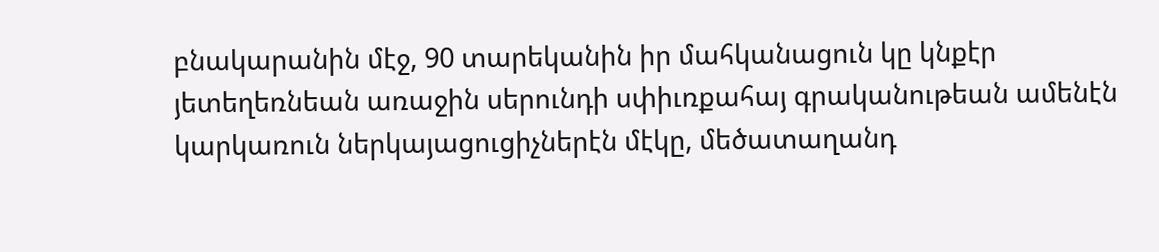բնակարանին մէջ, 90 տարեկանին իր մահկանացուն կը կնքէր յետեղեռնեան առաջին սերունդի սփիւռքահայ գրականութեան ամենէն կարկառուն ներկայացուցիչներէն մէկը, մեծատաղանդ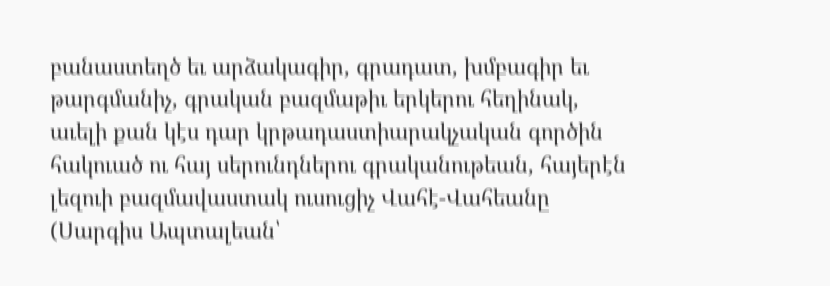բանաստեղծ եւ արձակագիր, գրադատ, խմբագիր եւ թարգմանիչ, գրական բազմաթիւ երկերու հեղինակ, աւելի քան կէս դար կրթադաստիարակչական գործին հակուած ու հայ սերունդներու գրականութեան, հայերէն լեզուի բազմավաստակ ուսուցիչ Վահէ-Վահեանը (Սարգիս Ապտալեան՝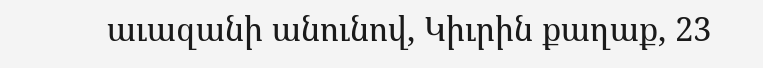աւազանի անունով, Կիւրին քաղաք, 23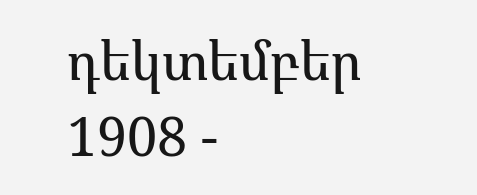դեկտեմբեր 1908 -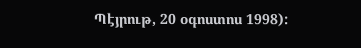Պէյրութ, 20 օգոստոս 1998):